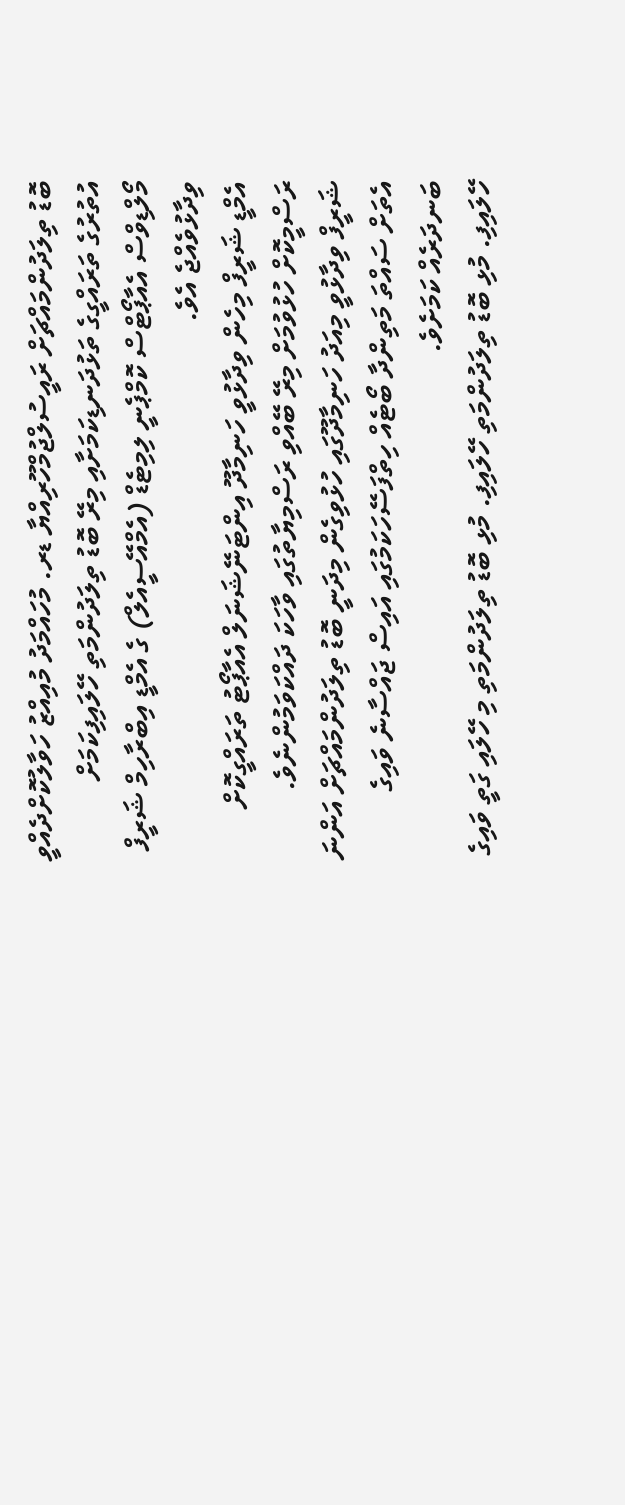ބޮޑު ތިލަދުންމައްޗަށް ރައީސުލްޖުމްހޫރިއްޔާ ޑރ. މުހައްމަދު މުއިއްޒު ހަވާލުކޮށްދެއްވީ އުތުރުގެ ތަރައްގީގެ ތަޅުދަނޑިކަމަށާއި މިރޭ ބޮޑު ތިލަދުންމަތި ހޭލައިފިކަމަށް މޯލްޑިވްސް އެއާޕޯޓްސް ކޮމްޕެނީ ލިމިޓެޑް (އެމްއޭސީއެލް) ގެ އެމްޑީ އިބްރާހިމް ޝަރީފް ވިދާޅުވެއްޖެ އެވެ.
އެމްޑީ ޝަރީފް މިހެން ވިދާޅުވީ ހަނިމާދޫ އިންޓަނޭޝަނަލް އެއާޕޯޓު ތަރައްގީކޮށް ރަސްމީކޮށް ހުޅުވުމަށް މިރޭ ބޭއްވި ރަސްމިޔާތުގައި ވާހަކަ ދައްކަވަމުންނެވެ.
ޝަރީފް ވިދާޅުވީ މިއަދު ހަނިމާދޫގައި ހުޅުވިގެން މިދަނީ ބޮޑު ތިލަދުންމައްޗަށް އަންނަ އެތަށް ސައްތަ މަތިންދާ ބޯޓެއް ހިތްފަސޭހަކަމުގައި އައިސް ޖައްސާނެ ވައިގެ ބަނދަރެއް ކަމަށެވެ.
ހޭލައިފި. މުޅި ބޮޑު ތިލަދުންމަތި ހޭލައިފި. މުޅި ބޮޑު ތިލަދުންމަތި މި ހޭލައި ގަތީ ވައިގެ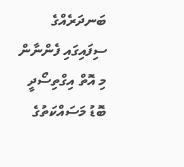ބަނދަރެއްގެ ސިފައިގައި ފެންނާން މި އޮތް އިގްތިސޯދީ ބޮޑު މަސައްކަތުގެ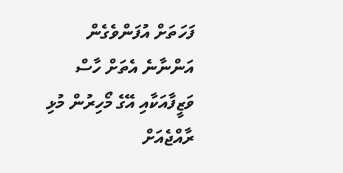ފަހަތަށް އުފަންވެގެން އަންނާނެ އެތަށް ހާސް ވަޒީފާއަކާއި އޭގެ މޯހިރުން މުޅި ރާއްޖެއަށް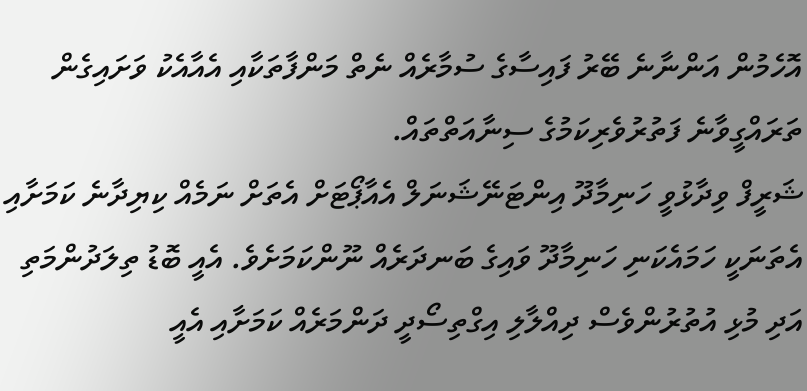އޮހެމުން އަންނާނެ ބޭރު ފައިސާގެ ސުމާރެއް ނެތް މަންފާތަކާއި އެއާއެކު ވަށައިގެން ތަރައްގީވާނެ ފަތުރުވެރިކަމުގެ ސިނާއަތްތައް.
ޝަރީފް ވިދާޅުވީ ހަނިމާދޫ އިންޓަނޭޝަނަލް އެއާޕޯޓަށް އެތަށް ނަމެއް ކިޔިދާނެ ކަމަށާއި އެތަނަކީ ހަމައެކަނި ހަނިމާދޫ ވައިގެ ބަނދަރެއް ނޫންކަމަށެވެ. އެއީ ބޮޑު ތިލަދުންމަތި އަދި މުޅި އުތުރުންވެސް ދިއްލާލި އިގްތިސޯދީ ދަންމަރެއް ކަމަށާއި އެއީ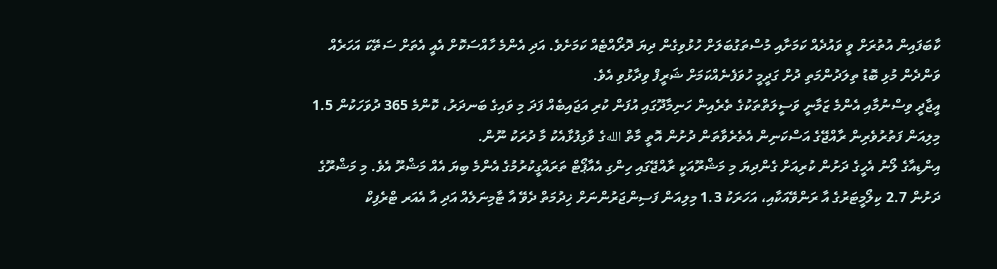ކާބަފައިން އުތުރަށް ވީ ވައުދެއް ކަމަށާއި މުސްތަގުބަލަށް ހުޅުވިގެން ދިޔަ ދޮރޯއްޓެއް ކަމަށެވެ. އަދި އެންމެ ހާއްސަކޮށް އެއީ އެތަށް ސަތޭކަ އަހަރެއް ވަންދެން މުޅި ބޮޑު ތިލަދުންމަތި ދުށް ގަދީމީ ހުވަފެނެއްކަމަށް ޝަރީފް ވިދާޅުވި އެވެ.
އީޖާދީ ވިސްނުމާއި އެންމެ ޒަމާނީ ވަސީލަތްތަކުގެ ތެރެއިން ހަނިމާދޫގައި އުފަން ކުރި އަޖައިބެއް ފަދަ މި ވައިގެ ބަނދަރު، ކޮންމެ 365 ދުވަހަކުން 1.5 މިލިއަން ފަތުރުވެރިން ރާއްޖޭގެ އަސްކަނިން އެތެރެވާތަން ދުށުން އޮތީ މާތް اللهގެ ވާގިފުޅާއެކު މާ ދުރަކު ނޫން.
އިންޑިއާގެ ލޯނު އެހީގެ ދަށުން ކުރިއަށް ގެންދިޔަ މި މަޝްރޫއަކީ ރާއްޖޭގައި ހިންގި އެއާޕޯޓް ތަރައްގީކުރުމުގެ އެންމެ ބިޔަ އެއް މަޝްރޫ އެވެ. މި މަޝްރޫގެ ދަށުން 2.7 ކިލޯމީޓަރުގެ އާ ރަންވޭއަކާއި، އަހަރަކު 1.3 މިލިއަން ފަސިންޖަރުންނަށް ޚިދުމަތް ދެވޭ އާ ޓާމިނަލެއް އަދި އާ އެއަރ ޓްރެފިކް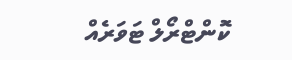ކޮންޓްރޯލް ޓަވަރެއް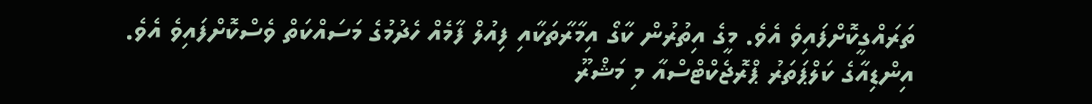ތަރައްގީކޮށްފައިވެ އެވެ. މީގެ އިތުރުން ކާގޯ އިމާރާތަކާއި ފިއުލް ފާމެއް ހެދުމުގެ މަސައްކަތް ވެސްކޮށްފައިވެ އެވެ.
އިންޑިއާގެ ކަލްޕަތަރު ޕްރޮޖެކްޓްސްއާ މި މަޝްރޫ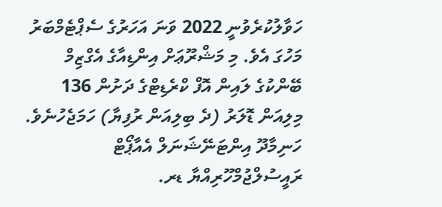ހަވާލުކުރެވުނީ 2022 ވަނަ އަހަރުގެ ސެޕްޓެމްބަރު މަހުގަ އެވެ. މި މަޝްރޫޢަށް އިންޑިއާގެ އެގްޒިމް ބޭންކުގެ ލައިން އޮފް ކްރެޑިޓްގެ ދަށުން 136 މިލިއަން ޑޮލަރު (ދެ ބިލިއަން ރުފިޔާ) ހަމަޖެހުނެވެ.
ހަނިމާދޫ އިންޓަނޭޝަނަލް އެއާޕޯޓް ރައީސުލްޖުމްހޫރިއްޔާ ޑރ.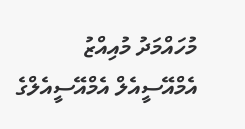މުހައްމަދު މުއިއްޒު އެމްއޭސީއެލް އެމްއޭސީއެލްގެ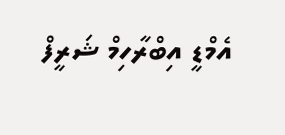އެމްޑީ އިބްރާހިމް ޝަރީފް